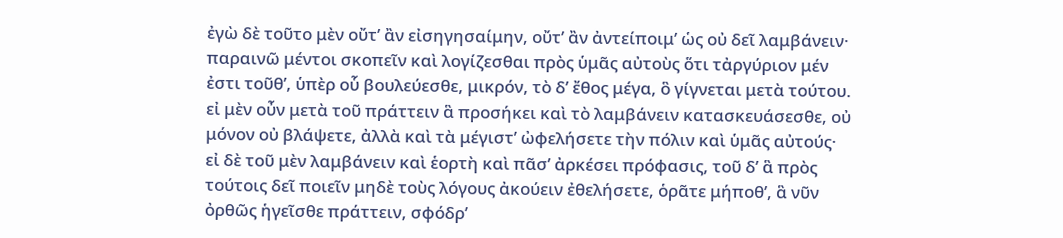ἐγὼ δὲ τοῦτο μὲν οὔτʼ ἂν εἰσηγησαίμην, οὔτʼ ἂν ἀντείποιμʼ ὡς οὐ δεῖ λαμβάνειν· παραινῶ μέντοι σκοπεῖν καὶ λογίζεσθαι πρὸς ὑμᾶς αὐτοὺς ὅτι τἀργύριον μέν ἐστι τοῦθʼ, ὑπὲρ οὗ βουλεύεσθε, μικρόν, τὸ δʼ ἔθος μέγα, ὃ γίγνεται μετὰ τούτου. εἰ μὲν οὖν μετὰ τοῦ πράττειν ἃ προσήκει καὶ τὸ λαμβάνειν κατασκευάσεσθε, οὐ μόνον οὐ βλάψετε, ἀλλὰ καὶ τὰ μέγιστʼ ὠφελήσετε τὴν πόλιν καὶ ὑμᾶς αὐτούς· εἰ δὲ τοῦ μὲν λαμβάνειν καὶ ἑορτὴ καὶ πᾶσʼ ἀρκέσει πρόφασις, τοῦ δʼ ἃ πρὸς τούτοις δεῖ ποιεῖν μηδὲ τοὺς λόγους ἀκούειν ἐθελήσετε, ὁρᾶτε μήποθʼ, ἃ νῦν ὀρθῶς ἡγεῖσθε πράττειν, σφόδρʼ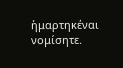ἡμαρτηκέναι νομίσητε.